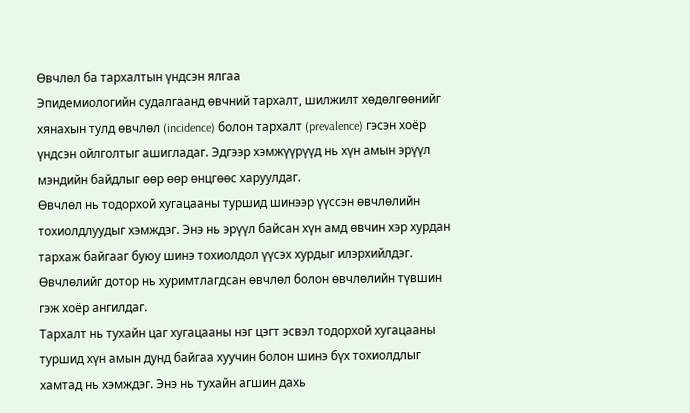Өвчлөл ба тархалтын үндсэн ялгаа
Эпидемиологийн судалгаанд өвчний тархалт, шилжилт хөдөлгөөнийг хянахын тулд өвчлөл (incidence) болон тархалт (prevalence) гэсэн хоёр үндсэн ойлголтыг ашигладаг. Эдгээр хэмжүүрүүд нь хүн амын эрүүл мэндийн байдлыг өөр өөр өнцгөөс харуулдаг.
Өвчлөл нь тодорхой хугацааны туршид шинээр үүссэн өвчлөлийн тохиолдлуудыг хэмждэг. Энэ нь эрүүл байсан хүн амд өвчин хэр хурдан тархаж байгааг буюу шинэ тохиолдол үүсэх хурдыг илэрхийлдэг. Өвчлөлийг дотор нь хуримтлагдсан өвчлөл болон өвчлөлийн түвшин гэж хоёр ангилдаг.
Тархалт нь тухайн цаг хугацааны нэг цэгт эсвэл тодорхой хугацааны туршид хүн амын дунд байгаа хуучин болон шинэ бүх тохиолдлыг хамтад нь хэмждэг. Энэ нь тухайн агшин дахь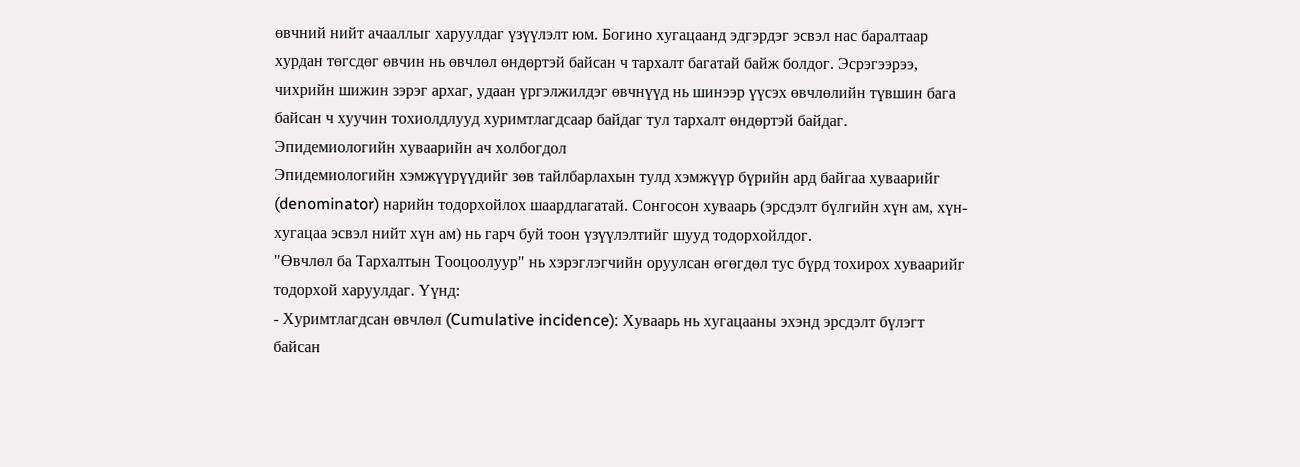өвчний нийт ачааллыг харуулдаг үзүүлэлт юм. Богино хугацаанд эдгэрдэг эсвэл нас баралтаар хурдан төгсдөг өвчин нь өвчлөл өндөртэй байсан ч тархалт багатай байж болдог. Эсрэгээрээ, чихрийн шижин зэрэг архаг, удаан үргэлжилдэг өвчнүүд нь шинээр үүсэх өвчлөлийн түвшин бага байсан ч хуучин тохиолдлууд хуримтлагдсаар байдаг тул тархалт өндөртэй байдаг.
Эпидемиологийн хуваарийн ач холбогдол
Эпидемиологийн хэмжүүрүүдийг зөв тайлбарлахын тулд хэмжүүр бүрийн ард байгаа хуваарийг (denominator) нарийн тодорхойлох шаардлагатай. Сонгосон хуваарь (эрсдэлт бүлгийн хүн ам, хүн-хугацаа эсвэл нийт хүн ам) нь гарч буй тоон үзүүлэлтийг шууд тодорхойлдог.
"Өвчлөл ба Тархалтын Тооцоолуур" нь хэрэглэгчийн оруулсан өгөгдөл тус бүрд тохирох хуваарийг тодорхой харуулдаг. Үүнд:
- Хуримтлагдсан өвчлөл (Cumulative incidence): Хуваарь нь хугацааны эхэнд эрсдэлт бүлэгт байсан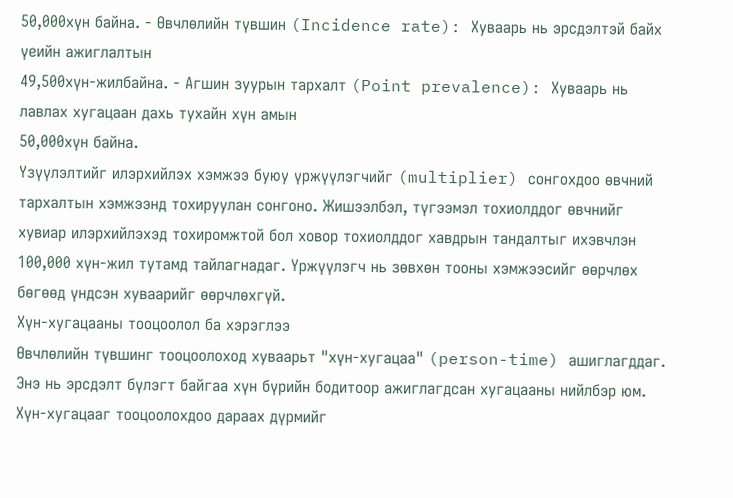50,000хүн байна. - Өвчлөлийн түвшин (Incidence rate): Хуваарь нь эрсдэлтэй байх үеийн ажиглалтын
49,500хүн-жилбайна. - Агшин зуурын тархалт (Point prevalence): Хуваарь нь лавлах хугацаан дахь тухайн хүн амын
50,000хүн байна.
Үзүүлэлтийг илэрхийлэх хэмжээ буюу үржүүлэгчийг (multiplier) сонгохдоо өвчний тархалтын хэмжээнд тохируулан сонгоно. Жишээлбэл, түгээмэл тохиолддог өвчнийг хувиар илэрхийлэхэд тохиромжтой бол ховор тохиолддог хавдрын тандалтыг ихэвчлэн 100,000 хүн-жил тутамд тайлагнадаг. Үржүүлэгч нь зөвхөн тооны хэмжээсийг өөрчлөх бөгөөд үндсэн хуваарийг өөрчлөхгүй.
Хүн-хугацааны тооцоолол ба хэрэглээ
Өвчлөлийн түвшинг тооцоолоход хуваарьт "хүн-хугацаа" (person-time) ашиглагддаг. Энэ нь эрсдэлт бүлэгт байгаа хүн бүрийн бодитоор ажиглагдсан хугацааны нийлбэр юм.
Хүн-хугацааг тооцоолохдоо дараах дүрмийг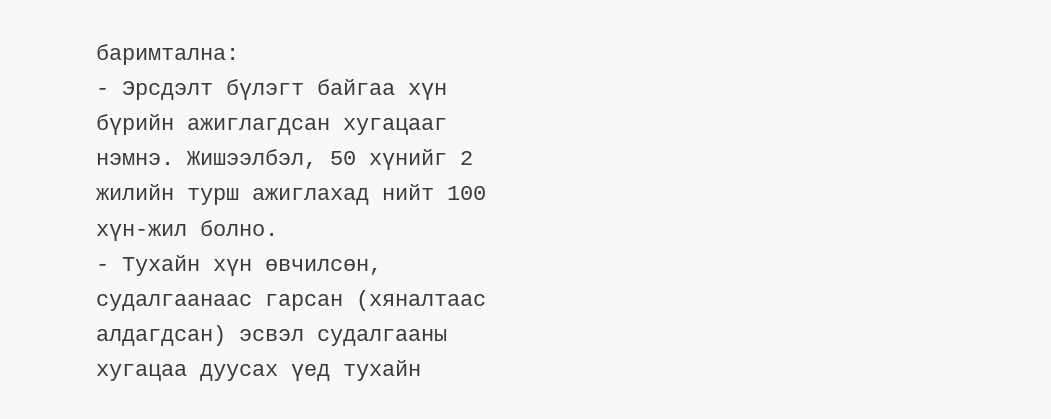баримтална:
- Эрсдэлт бүлэгт байгаа хүн бүрийн ажиглагдсан хугацааг нэмнэ. Жишээлбэл, 50 хүнийг 2 жилийн турш ажиглахад нийт 100 хүн-жил болно.
- Тухайн хүн өвчилсөн, судалгаанаас гарсан (хяналтаас алдагдсан) эсвэл судалгааны хугацаа дуусах үед тухайн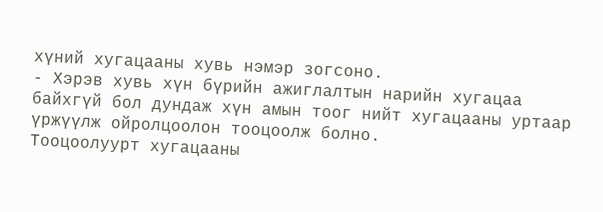хүний хугацааны хувь нэмэр зогсоно.
- Хэрэв хувь хүн бүрийн ажиглалтын нарийн хугацаа байхгүй бол дундаж хүн амын тоог нийт хугацааны уртаар үржүүлж ойролцоолон тооцоолж болно.
Тооцоолуурт хугацааны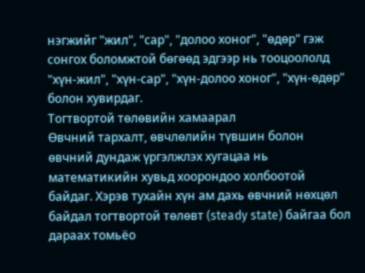нэгжийг "жил", "сар", "долоо хоног", "өдөр" гэж сонгох боломжтой бөгөөд эдгээр нь тооцоололд "хүн-жил", "хүн-сар", "хүн-долоо хоног", "хүн-өдөр" болон хувирдаг.
Тогтвортой төлөвийн хамаарал
Өвчний тархалт, өвчлөлийн түвшин болон өвчний дундаж үргэлжлэх хугацаа нь математикийн хувьд хоорондоо холбоотой байдаг. Хэрэв тухайн хүн ам дахь өвчний нөхцөл байдал тогтвортой төлөвт (steady state) байгаа бол дараах томьёо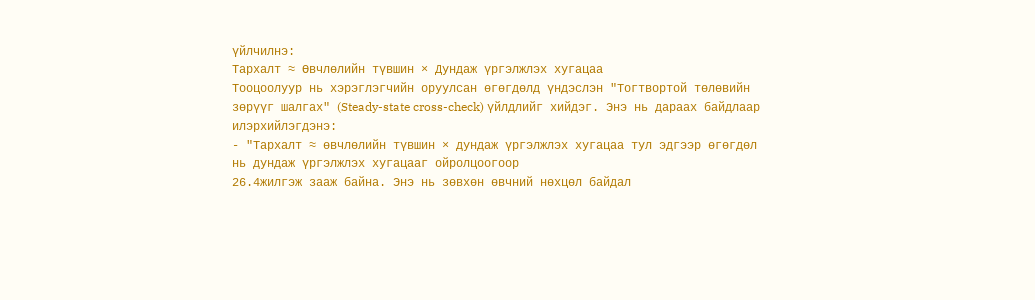үйлчилнэ:
Тархалт ≈ Өвчлөлийн түвшин × Дундаж үргэлжлэх хугацаа
Тооцоолуур нь хэрэглэгчийн оруулсан өгөгдөлд үндэслэн "Тогтвортой төлөвийн зөрүүг шалгах" (Steady-state cross-check) үйлдлийг хийдэг. Энэ нь дараах байдлаар илэрхийлэгдэнэ:
- "Тархалт ≈ өвчлөлийн түвшин × дундаж үргэлжлэх хугацаа тул эдгээр өгөгдөл нь дундаж үргэлжлэх хугацааг ойролцоогоор
26.4жилгэж зааж байна. Энэ нь зөвхөн өвчний нөхцөл байдал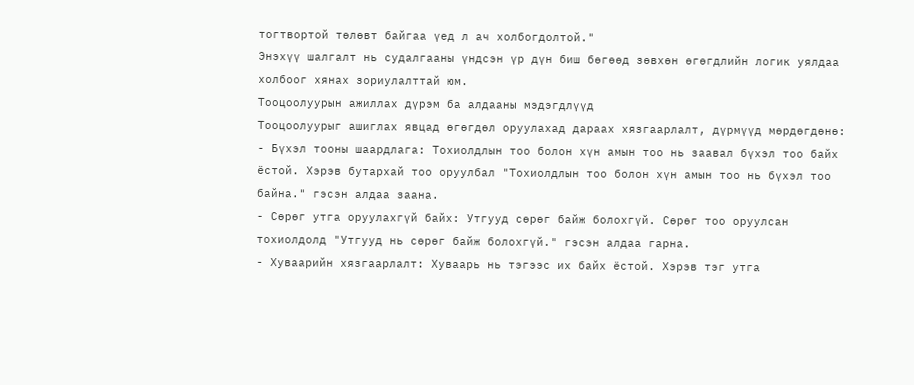тогтвортой төлөвт байгаа үед л ач холбогдолтой."
Энэхүү шалгалт нь судалгааны үндсэн үр дүн биш бөгөөд зөвхөн өгөгдлийн логик уялдаа холбоог хянах зориулалттай юм.
Тооцоолуурын ажиллах дүрэм ба алдааны мэдэгдлүүд
Тооцоолуурыг ашиглах явцад өгөгдөл оруулахад дараах хязгаарлалт, дүрмүүд мөрдөгдөнө:
- Бүхэл тооны шаардлага: Тохиолдлын тоо болон хүн амын тоо нь заавал бүхэл тоо байх ёстой. Хэрэв бутархай тоо оруулбал "Тохиолдлын тоо болон хүн амын тоо нь бүхэл тоо байна." гэсэн алдаа заана.
- Сөрөг утга оруулахгүй байх: Утгууд сөрөг байж болохгүй. Сөрөг тоо оруулсан тохиолдолд "Утгууд нь сөрөг байж болохгүй." гэсэн алдаа гарна.
- Хуваарийн хязгаарлалт: Хуваарь нь тэгээс их байх ёстой. Хэрэв тэг утга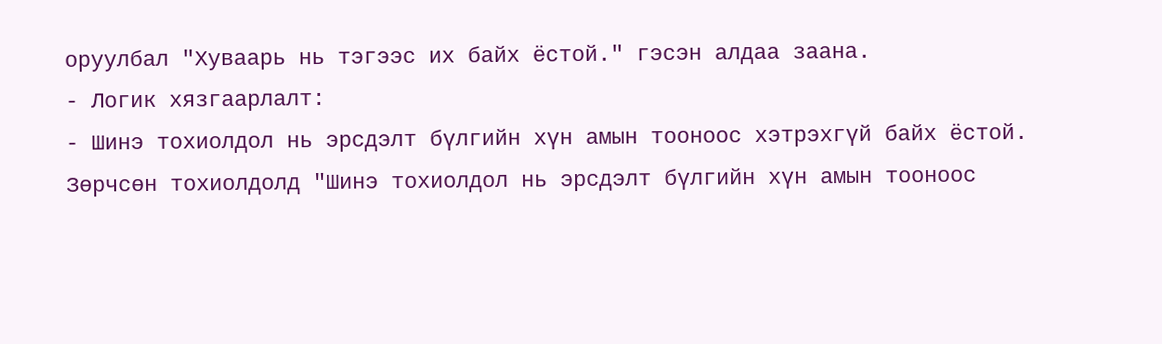оруулбал "Хуваарь нь тэгээс их байх ёстой." гэсэн алдаа заана.
- Логик хязгаарлалт:
- Шинэ тохиолдол нь эрсдэлт бүлгийн хүн амын тооноос хэтрэхгүй байх ёстой. Зөрчсөн тохиолдолд "Шинэ тохиолдол нь эрсдэлт бүлгийн хүн амын тооноос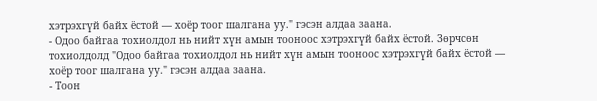хэтрэхгүй байх ёстой — хоёр тоог шалгана уу." гэсэн алдаа заана.
- Одоо байгаа тохиолдол нь нийт хүн амын тооноос хэтрэхгүй байх ёстой. Зөрчсөн тохиолдолд "Одоо байгаа тохиолдол нь нийт хүн амын тооноос хэтрэхгүй байх ёстой — хоёр тоог шалгана уу." гэсэн алдаа заана.
- Тоон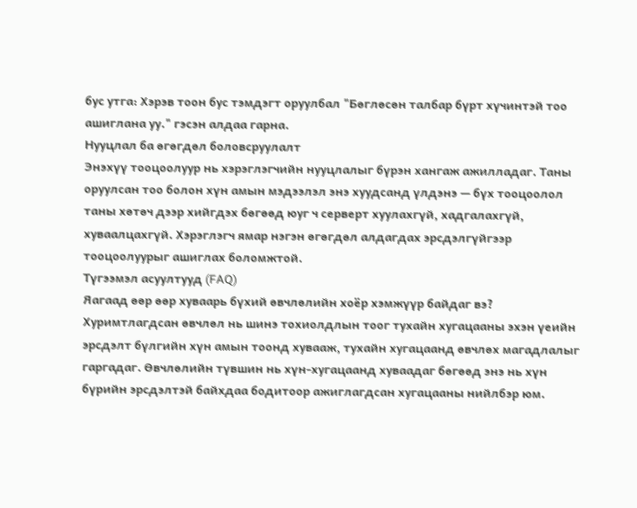бус утга: Хэрэв тоон бус тэмдэгт оруулбал "Бөглөсөн талбар бүрт хүчинтэй тоо ашиглана уу." гэсэн алдаа гарна.
Нууцлал ба өгөгдөл боловсруулалт
Энэхүү тооцоолуур нь хэрэглэгчийн нууцлалыг бүрэн хангаж ажилладаг. Таны оруулсан тоо болон хүн амын мэдээлэл энэ хуудсанд үлдэнэ — бүх тооцоолол таны хөтөч дээр хийгдэх бөгөөд юуг ч серверт хуулахгүй, хадгалахгүй, хуваалцахгүй. Хэрэглэгч ямар нэгэн өгөгдөл алдагдах эрсдэлгүйгээр тооцоолуурыг ашиглах боломжтой.
Түгээмэл асуултууд (FAQ)
Яагаад өөр өөр хуваарь бүхий өвчлөлийн хоёр хэмжүүр байдаг вэ?
Хуримтлагдсан өвчлөл нь шинэ тохиолдлын тоог тухайн хугацааны эхэн үеийн эрсдэлт бүлгийн хүн амын тоонд хувааж, тухайн хугацаанд өвчлөх магадлалыг гаргадаг. Өвчлөлийн түвшин нь хүн-хугацаанд хуваадаг бөгөөд энэ нь хүн бүрийн эрсдэлтэй байхдаа бодитоор ажиглагдсан хугацааны нийлбэр юм.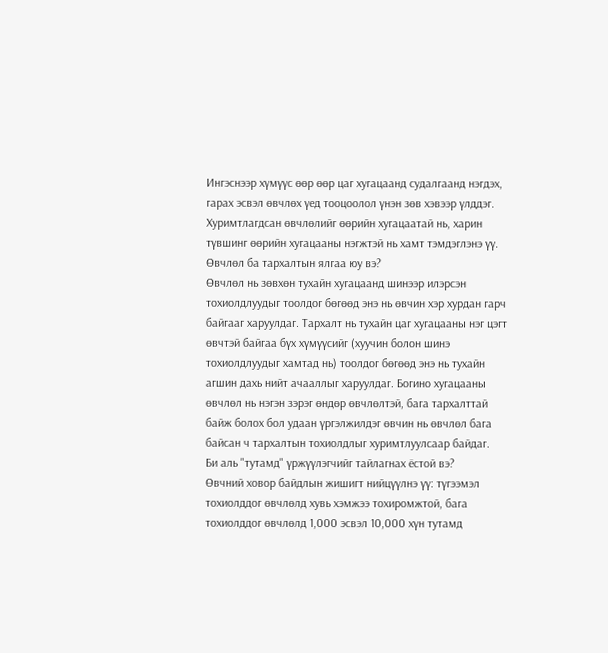Ингэснээр хүмүүс өөр өөр цаг хугацаанд судалгаанд нэгдэх, гарах эсвэл өвчлөх үед тооцоолол үнэн зөв хэвээр үлддэг. Хуримтлагдсан өвчлөлийг өөрийн хугацаатай нь, харин түвшинг өөрийн хугацааны нэгжтэй нь хамт тэмдэглэнэ үү.
Өвчлөл ба тархалтын ялгаа юу вэ?
Өвчлөл нь зөвхөн тухайн хугацаанд шинээр илэрсэн тохиолдлуудыг тоолдог бөгөөд энэ нь өвчин хэр хурдан гарч байгааг харуулдаг. Тархалт нь тухайн цаг хугацааны нэг цэгт өвчтэй байгаа бүх хүмүүсийг (хуучин болон шинэ тохиолдлуудыг хамтад нь) тоолдог бөгөөд энэ нь тухайн агшин дахь нийт ачааллыг харуулдаг. Богино хугацааны өвчлөл нь нэгэн зэрэг өндөр өвчлөлтэй, бага тархалттай байж болох бол удаан үргэлжилдэг өвчин нь өвчлөл бага байсан ч тархалтын тохиолдлыг хуримтлуулсаар байдаг.
Би аль "тутамд" үржүүлэгчийг тайлагнах ёстой вэ?
Өвчний ховор байдлын жишигт нийцүүлнэ үү: түгээмэл тохиолддог өвчлөлд хувь хэмжээ тохиромжтой, бага тохиолддог өвчлөлд 1,000 эсвэл 10,000 хүн тутамд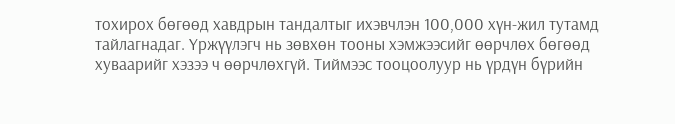тохирох бөгөөд хавдрын тандалтыг ихэвчлэн 100,000 хүн-жил тутамд тайлагнадаг. Үржүүлэгч нь зөвхөн тооны хэмжээсийг өөрчлөх бөгөөд хуваарийг хэзээ ч өөрчлөхгүй. Тиймээс тооцоолуур нь үрдүн бүрийн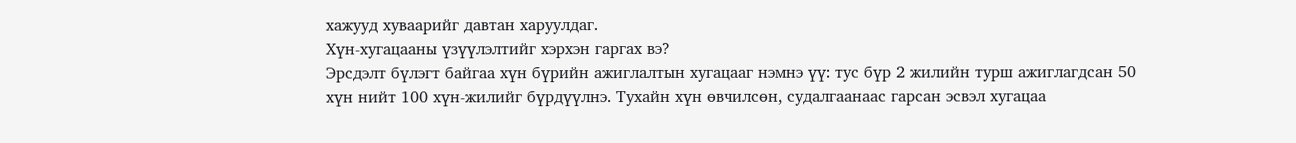хажууд хуваарийг давтан харуулдаг.
Хүн-хугацааны үзүүлэлтийг хэрхэн гаргах вэ?
Эрсдэлт бүлэгт байгаа хүн бүрийн ажиглалтын хугацааг нэмнэ үү: тус бүр 2 жилийн турш ажиглагдсан 50 хүн нийт 100 хүн-жилийг бүрдүүлнэ. Тухайн хүн өвчилсөн, судалгаанаас гарсан эсвэл хугацаа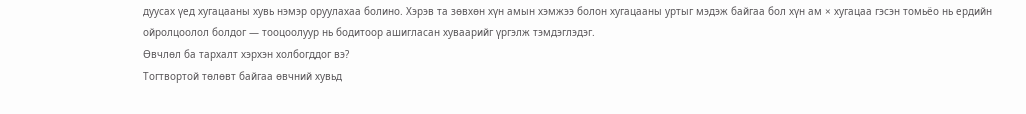дуусах үед хугацааны хувь нэмэр оруулахаа болино. Хэрэв та зөвхөн хүн амын хэмжээ болон хугацааны уртыг мэдэж байгаа бол хүн ам × хугацаа гэсэн томьёо нь ердийн ойролцоолол болдог — тооцоолуур нь бодитоор ашигласан хуваарийг үргэлж тэмдэглэдэг.
Өвчлөл ба тархалт хэрхэн холбогддог вэ?
Тогтвортой төлөвт байгаа өвчний хувьд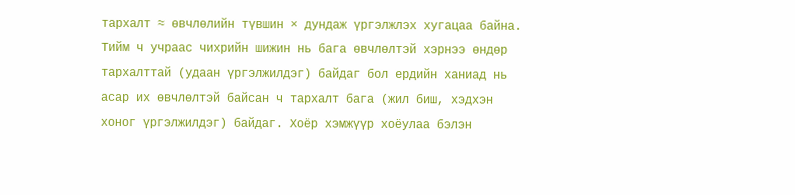тархалт ≈ өвчлөлийн түвшин × дундаж үргэлжлэх хугацаа байна. Тийм ч учраас чихрийн шижин нь бага өвчлөлтэй хэрнээ өндөр тархалттай (удаан үргэлжилдэг) байдаг бол ердийн ханиад нь асар их өвчлөлтэй байсан ч тархалт бага (жил биш, хэдхэн хоног үргэлжилдэг) байдаг. Хоёр хэмжүүр хоёулаа бэлэн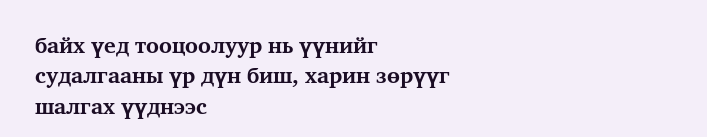байх үед тооцоолуур нь үүнийг судалгааны үр дүн биш, харин зөрүүг шалгах үүднээс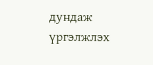дундаж үргэлжлэх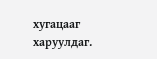хугацааг харуулдаг.